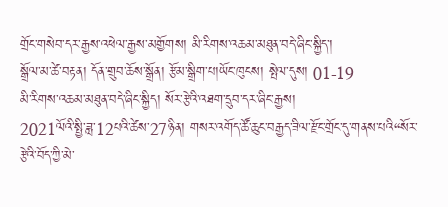གྲོང་གསེབ་དར་རྒྱས་འཕེལ་རྒྱས་མགྱོགས། མི་རིགས་འཆམ་མཐུན་བདེ་ཞིང་སྐྱིད་།
སྒྲོལ་མ་ཚེ་བརྟན། དོན་གྲུབ་ཆོས་སྒྲོན། རྩོམ་སྒྲིག་པ།ཡོང་ཁུངས། སྤེལ་དུས། 01-19
མི་རིགས་འཆམ་མཐུན་བདེ་ཞིང་སྐྱིད། སོར་རྩེའི་འཐག་དྲུབ་དར་ཞིང་རྒྱས།
2021ལོའི་སྤྱི་ཟླ་12པའི་ཚེས་27ཉིན། གསར་འགོད་ཚོ་ཆུང་བརྒྱད་ཟིལ་རྫོང་གྲོང་དུ་གནས་པའི“སོར་རྩེའི་བོད་ཀྱི་མེ་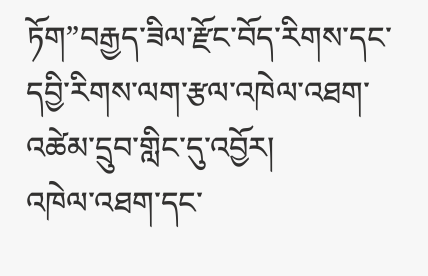ཏོག”བརྒྱད་ཟིལ་རྫོང་བོད་རིགས་དང་དབྱི་རིགས་ལག་རྩལ་འཁེལ་འཐག་འཚེམ་དྲུབ་གླིང་དུ་འབྱོར།
འཁེལ་འཐག་དང་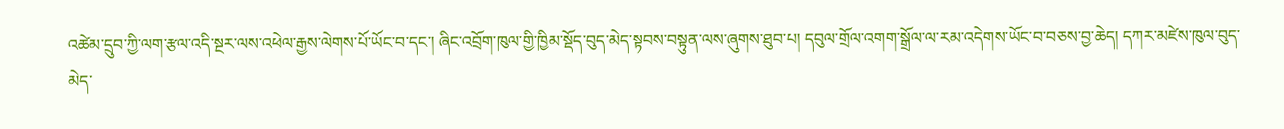འཚེམ་དྲུབ་ཀྱི་ལག་རྩལ་འདི་སྔར་ལས་འཕེལ་རྒྱས་ལེགས་པོ་ཡོང་བ་དང་། ཞིང་འབྲོག་ཁུལ་གྱི་ཁྱིམ་སྡོད་བུད་མེད་སྟབས་བསྟུན་ལས་ཞུགས་ཐུབ་པ། དབུལ་གྲོལ་འགག་སྒྲོལ་ལ་རམ་འདེགས་ཡོང་བ་བཅས་བྱ་ཆེད། དཀར་མཛེས་ཁུལ་བུད་མེད་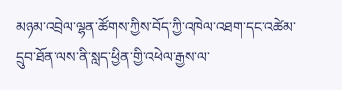མཉམ་འབྲེལ་ལྷན་ཚོགས་ཀྱིས་བོད་ཀྱི་འཁེལ་འཐག་དང་འཚེམ་དྲུབ་ཐོན་ལས་ནི་སླད་ཕྱིན་གྱི་འཕེལ་རྒྱས་ལ་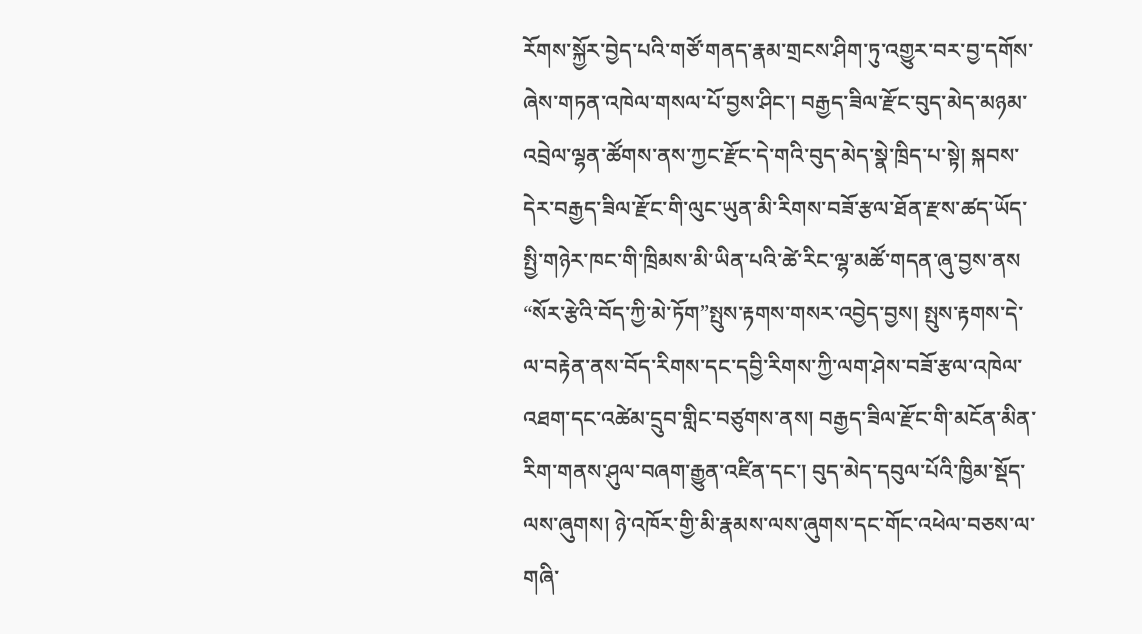རོགས་སྐྱོར་བྱེད་པའི་གཙོ་གནད་རྣམ་གྲངས་ཤིག་ཏུ་འགྱུར་བར་བྱ་དགོས་ཞེས་གཏན་འཁེལ་གསལ་པོ་བྱས་ཤིང་། བརྒྱད་ཟིལ་རྫོང་བུད་མེད་མཉམ་འབྲེལ་ལྷན་ཚོགས་ནས་ཀྱང་རྫོང་དེ་གའི་བུད་མེད་སྣེ་ཁྲིད་པ་སྟེ། སྐབས་དེར་བརྒྱད་ཟིལ་རྫོང་གི་ལུང་ཡུན་མི་རིགས་བཟོ་རྩལ་ཐོན་རྫས་ཚད་ཡོད་སྤྱི་གཉེར་ཁང་གི་ཁྲིམས་མི་ཡིན་པའི་ཚེ་རིང་ལྷ་མཚོ་གདན་ཞུ་བྱས་ནས “སོར་རྩེའི་བོད་ཀྱི་མེ་ཏོག”སྤུས་རྟགས་གསར་འབྱེད་བྱས། སྤུས་རྟགས་དེ་ལ་བརྟེན་ནས་བོད་རིགས་དང་དབྱི་རིགས་ཀྱི་ལག་ཤེས་བཟོ་རྩལ་འཁེལ་འཐག་དང་འཚེམ་དྲུབ་གླིང་བཙུགས་ནས། བརྒྱད་ཟིལ་རྫོང་གི་མངོན་མིན་རིག་གནས་ཤུལ་བཞག་རྒྱུན་འཛིན་དང་། བུད་མེད་དབུལ་པོའི་ཁྱིམ་སྡོད་ལས་ཞུགས། ཉེ་འཁོར་གྱི་མི་རྣམས་ལས་ཞུགས་དང་གོང་འཕེལ་བཅས་ལ་གཞི་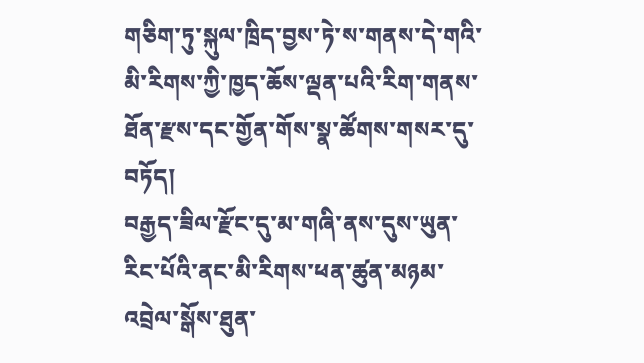གཅིག་ཏུ་སྐུལ་ཁྲིད་བྱས་ཏེ་ས་གནས་དེ་གའི་མི་རིགས་ཀྱི་ཁྱད་ཆོས་ལྡན་པའི་རིག་གནས་ཐོན་རྫས་དང་གྱོན་གོས་སྣ་ཚོགས་གསར་དུ་བཏོད།
བརྒྱད་ཟིལ་རྫོང་དུ་མ་གཞི་ནས་དུས་ཡུན་རིང་པོའི་ནང་མི་རིགས་ཕན་ཚུན་མཉམ་འབྲེལ་སྒོས་ཐུན་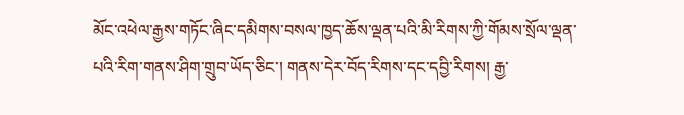མོང་འཕེལ་རྒྱས་གཏོང་ཞིང་དམིགས་བསལ་ཁྱད་ཆོས་ལྡན་པའི་མི་རིགས་ཀྱི་གོམས་སྲོལ་ལྡན་པའི་རིག་གནས་ཤིག་གྲུབ་ཡོད་ཅིང་། གནས་དེར་བོད་རིགས་དང་དབྱི་རིགས། རྒྱ་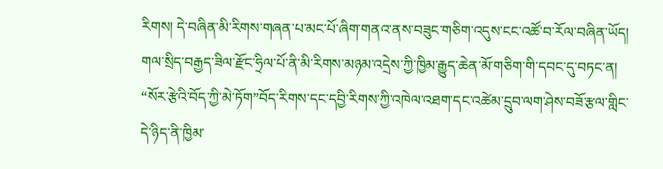རིགས། དེ་བཞིན་མི་རིགས་གཞན་པ་མང་པོ་ཞིག་གནའ་ནས་བཟུང་གཅིག་འདུས་ངང་འཚོ་བ་རོལ་བཞིན་ཡོད། གལ་སྲིད་བརྒྱད་ཟིལ་རྫོང་ཧྲིལ་པོ་ནི་མི་རིགས་མཉམ་འདྲེས་ཀྱི་ཁྱིམ་རྒྱུད་ཆེན་མོ་གཅིག་གི་དབང་དུ་བཏང་ན། “སོར་རྩེའི་བོད་ཀྱི་མེ་ཏོག”བོད་རིགས་དང་དབྱི་རིགས་ཀྱི་འཁེལ་འཐག་དང་འཚེམ་དྲུབ་ལག་ཤེས་བཟོ་རྩལ་གླིང་དེ་ཉིད་ནི་ཁྱིམ་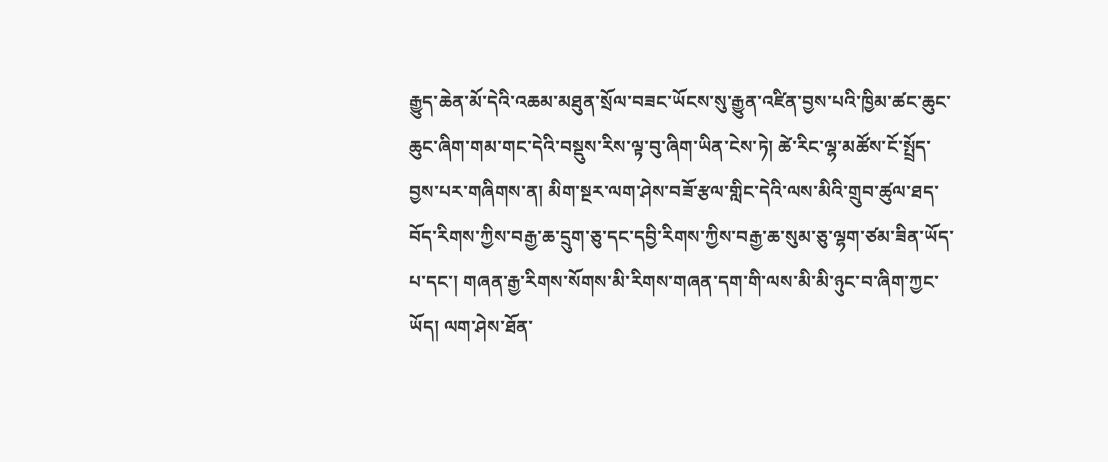རྒྱུད་ཆེན་མོ་དེའི་འཆམ་མཐུན་སྲོལ་བཟང་ཡོངས་སུ་རྒྱུན་འཛིན་བྱས་པའི་ཁྱིམ་ཚང་ཆུང་ཆུང་ཞིག་གམ་གང་དེའི་བསྡུས་རིས་ལྟ་བུ་ཞིག་ཡིན་ངེས་ཏེ། ཚེ་རིང་ལྷ་མཚོས་ངོ་སྤྲོད་བྱས་པར་གཞིགས་ན། མིག་སྔར་ལག་ཤེས་བཟོ་རྩལ་གླིང་དེའི་ལས་མིའི་གྲུབ་ཚུལ་ཐད་བོད་རིགས་ཀྱིས་བརྒྱ་ཆ་དྲུག་ཅུ་དང་དབྱི་རིགས་ཀྱིས་བརྒྱ་ཆ་སུམ་ཅུ་ལྷག་ཙམ་ཟིན་ཡོད་པ་དང་། གཞན་རྒྱ་རིགས་སོགས་མི་རིགས་གཞན་དག་གི་ལས་མི་མི་ཉུང་བ་ཞིག་ཀྱང་ཡོད། ལག་ཤེས་ཐོན་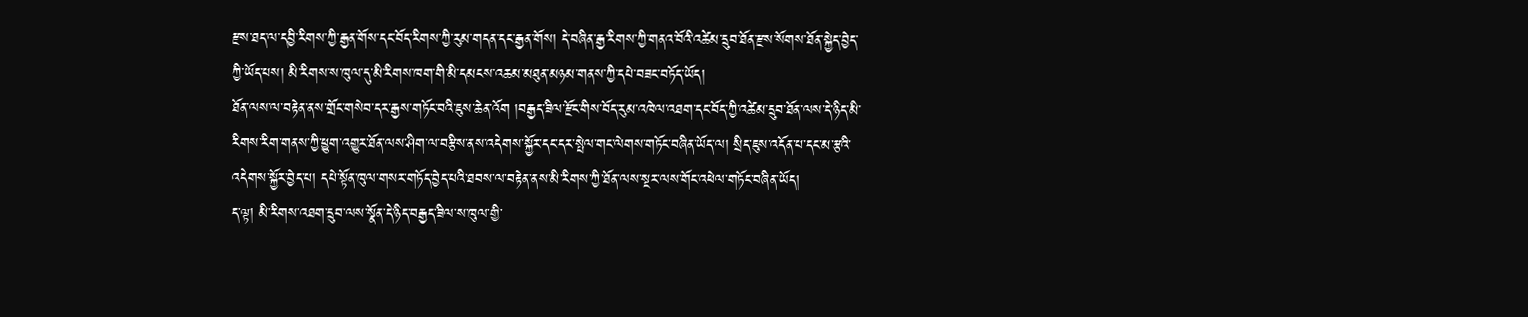རྫས་ཐད་ལ་དབྱི་རིགས་ཀྱི་རྒྱན་གོས་དང་བོད་རིགས་ཀྱི་རུམ་གདན་དང་རྒྱན་གོས། དེ་བཞིན་རྒྱ་རིགས་ཀྱི་གནའ་བོའི་འཚེམ་དྲུབ་ཐོན་རྫས་སོགས་ཐོན་སྐྱེད་བྱེད་ཀྱི་ཡོད་པས། མི་རིགས་ས་ཁུལ་དུ་མི་རིགས་ཁག་གི་མི་དམངས་འཆམ་མཐུན་མཉམ་གནས་ཀྱི་དཔེ་བཟང་བཏོད་ཡོད།
ཐོན་ལས་ལ་བརྟེན་ནས་གྲོང་གསེབ་དར་རྒྱས་གཏོང་བའི་ཇུས་ཆེན་འོག །བརྒྱད་ཟིལ་རྫོང་གིས་བོད་རུམ་འཁེལ་འཐག་དང་བོད་ཀྱི་འཚེམ་དྲུབ་ཐོན་ལས་དེ་ཉིད་མི་རིགས་རིག་གནས་ཀྱི་ཕྱུག་འགྱུར་ཐོན་ལས་ཤིག་ལ་བརྩིས་ནས་འདེགས་སྐྱོར་དང་དར་སྤེལ་གང་ལེགས་གཏོང་བཞིན་ཡོད་ལ། སྲིད་ཇུས་འདོན་པ་དང་མ་རྩའི་འདེགས་སྐྱོར་བྱེད་པ། དཔེ་སྟོན་ཁུལ་གསར་གཏོད་བྱེད་པའི་ཐབས་ལ་བརྟེན་ནས་མི་རིགས་ཀྱི་ཐོན་ལས་སྔར་ལས་གོང་འཕེལ་གཏོང་བཞིན་ཡོད།
ད་ལྟ། མི་རིགས་འཐག་དྲུབ་ལས་སྣོན་དེ་ཉིད་བརྒྱད་ཟིལ་ས་ཁུལ་གྱི་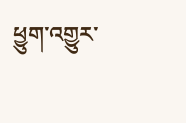ཕྱུག་འགྱུར་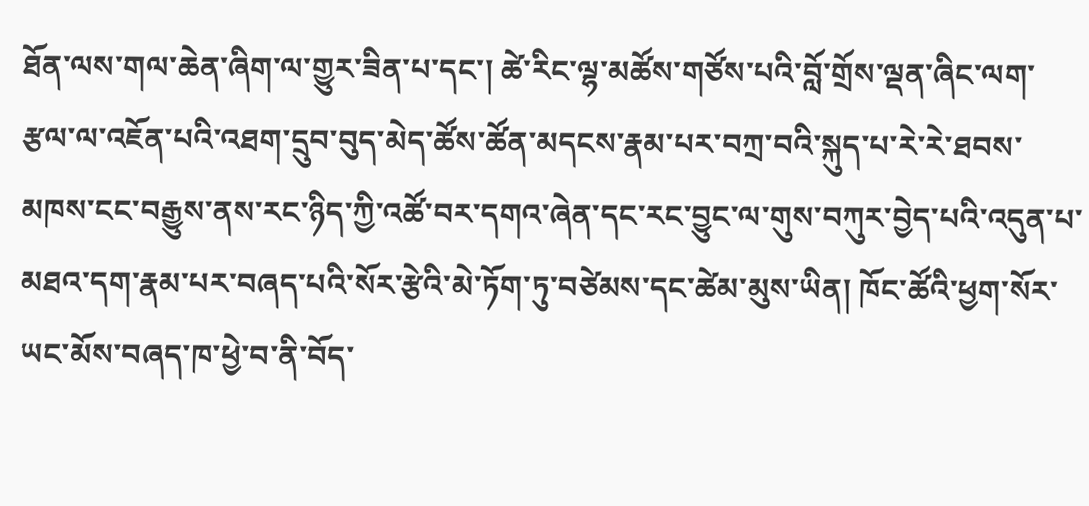ཐོན་ལས་གལ་ཆེན་ཞིག་ལ་གྱུར་ཟིན་པ་དང་། ཚེ་རིང་ལྷ་མཚོས་གཙོས་པའི་བློ་གྲོས་ལྡན་ཞིང་ལག་རྩལ་ལ་འཇོན་པའི་འཐག་དྲུབ་བུད་མེད་ཚོས་ཚོན་མདངས་རྣམ་པར་བཀྲ་བའི་སྐུད་པ་རེ་རེ་ཐབས་མཁས་ངང་བརྒྱུས་ནས་རང་ཉིད་ཀྱི་འཚོ་བར་དགའ་ཞེན་དང་རང་བྱུང་ལ་གུས་བཀུར་བྱེད་པའི་འདུན་པ་མཐའ་དག་རྣམ་པར་བཞད་པའི་སོར་རྩེའི་མེ་ཏོག་ཏུ་བཙེམས་དང་ཚེམ་མུས་ཡིན། ཁོང་ཚོའི་ཕྱག་སོར་ཡང་མོས་བཞད་ཁ་ཕྱེ་བ་ནི་བོད་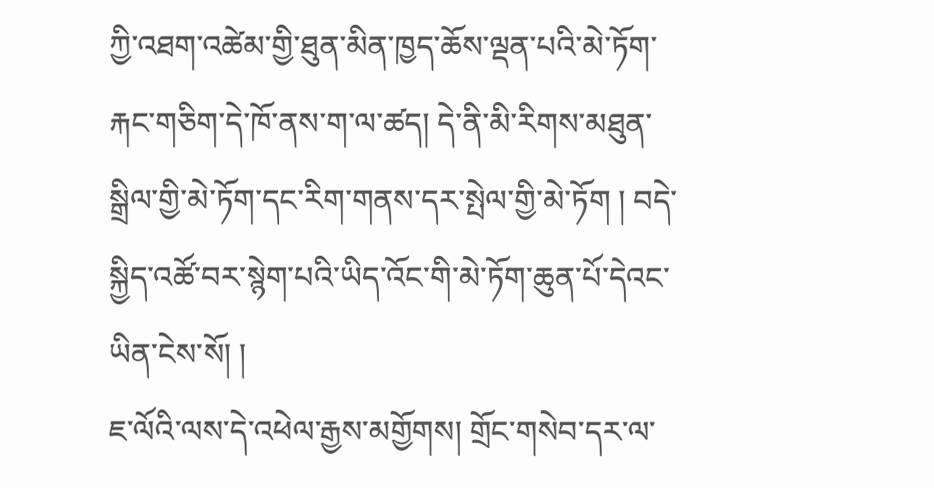ཀྱི་འཐག་འཚེམ་གྱི་ཐུན་མིན་ཁྱད་ཆོས་ལྡན་པའི་མེ་ཏོག་རྐང་གཅིག་དེ་ཁོ་ནས་ག་ལ་ཚད། དེ་ནི་མི་རིགས་མཐུན་སྒྲིལ་གྱི་མེ་ཏོག་དང་རིག་གནས་དར་སྤེལ་གྱི་མེ་ཏོག ། བདེ་སྐྱིད་འཚོ་བར་སྙེག་པའི་ཡིད་འོང་གི་མེ་ཏོག་ཆུན་པོ་དེའང་ཡིན་ངེས་སོ། །
ཇ་ལོའི་ལས་དེ་འཕེལ་རྒྱས་མགྱོགས། གྲོང་གསེབ་དར་ལ་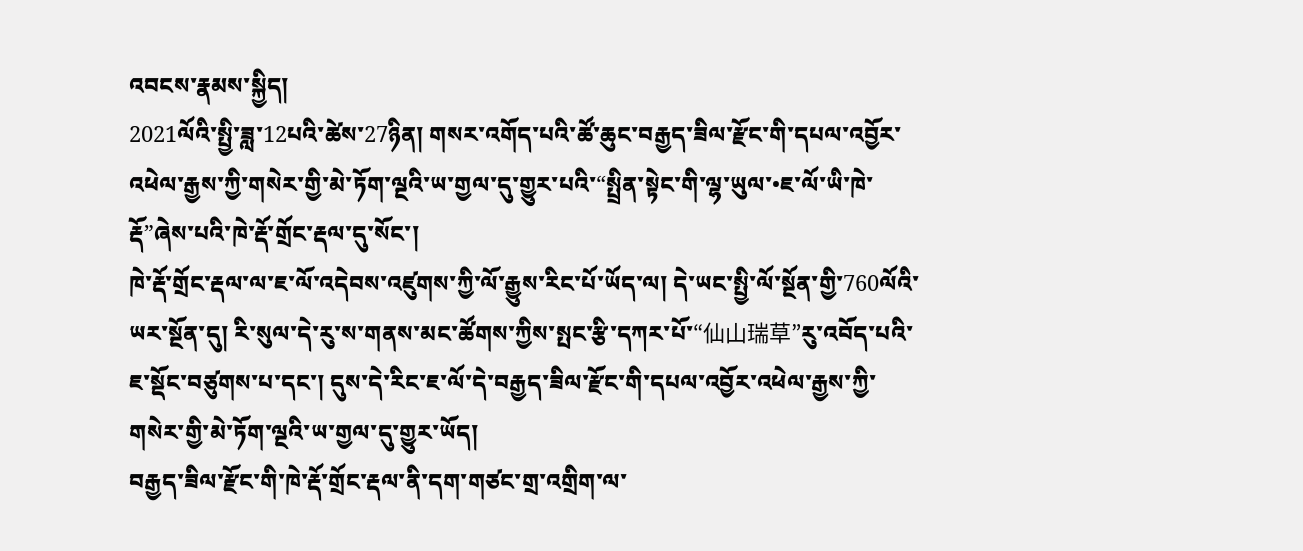འབངས་རྣམས་སྐྱིད།
2021ལོའི་སྤྱི་ཟླ་12པའི་ཚེས་27ཉིན། གསར་འགོད་པའི་ཚོ་ཆུང་བརྒྱད་ཟིལ་རྫོང་གི་དཔལ་འབྱོར་འཕེལ་རྒྱས་ཀྱི་གསེར་གྱི་མེ་ཏོག་ལྔའི་ཡ་གྱལ་དུ་གྱུར་པའི་“སྤྲིན་སྟེང་གི་ལྷ་ཡུལ་•ཇ་ལོ་ཡི་ཁེ་རྡོ”ཞེས་པའི་ཁེ་རྡོ་གྲོང་རྡལ་དུ་སོང་།
ཁེ་རྡོ་གྲོང་རྡལ་ལ་ཇ་ལོ་འདེབས་འཛུགས་ཀྱི་ལོ་རྒྱུས་རིང་པོ་ཡོད་ལ། དེ་ཡང་སྤྱི་ལོ་སྔོན་གྱི་760ལོའི་ཡར་སྔོན་དུ། རི་སུལ་དེ་རུ་ས་གནས་མང་ཚོགས་ཀྱིས་སྤང་རྩི་དཀར་པོ་“仙山瑞草”རུ་འབོད་པའི་ཇ་སྡོང་བཙུགས་པ་དང་། དུས་དེ་རིང་ཇ་ལོ་དེ་བརྒྱད་ཟིལ་རྫོང་གི་དཔལ་འབྱོར་འཕེལ་རྒྱས་ཀྱི་གསེར་གྱི་མེ་ཏོག་ལྔའི་ཡ་གྱལ་དུ་གྱུར་ཡོད།
བརྒྱད་ཟིལ་རྫོང་གི་ཁེ་རྡོ་གྲོང་རྡལ་ནི་དག་གཙང་གྲ་འགྲིག་ལ་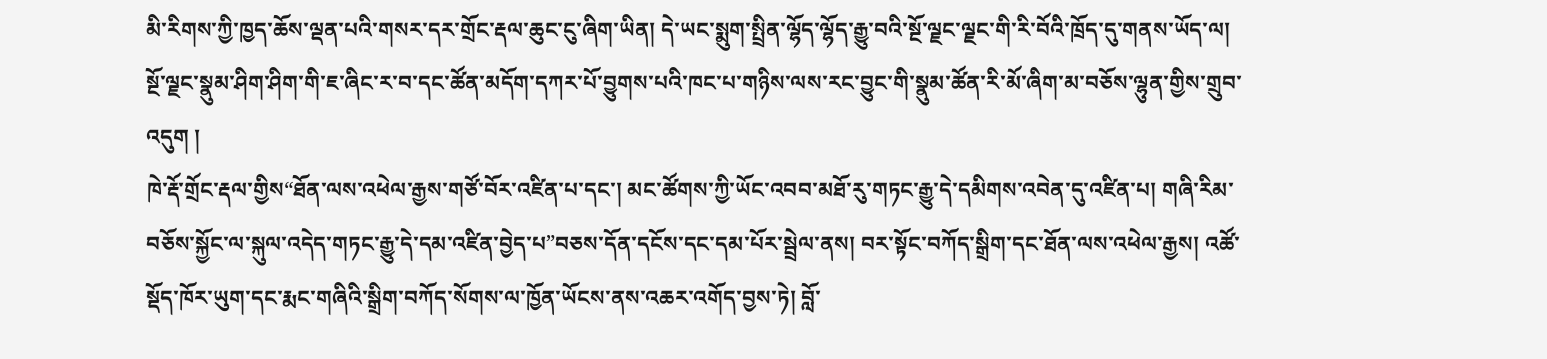མི་རིགས་ཀྱི་ཁྱད་ཆོས་ལྡན་པའི་གསར་དར་གྲོང་རྡལ་ཆུང་ངུ་ཞིག་ཡིན། དེ་ཡང་སྨུག་སྤྲིན་ལྷོད་ལྷོད་རྒྱུ་བའི་སྔོ་ལྗང་ལྗང་གི་རི་བོའི་ཁྲོད་དུ་གནས་ཡོད་ལ། སྔོ་ལྗང་སྣུམ་ཤིག་ཤིག་གི་ཇ་ཞིང་ར་བ་དང་ཚོན་མདོག་དཀར་པོ་བྱུགས་པའི་ཁང་པ་གཉིས་ལས་རང་བྱུང་གི་སྣུམ་ཚོན་རི་མོ་ཞིག་མ་བཅོས་ལྷུན་གྱིས་གྲུབ་འདུག །
ཁེ་རྡོ་གྲོང་རྡལ་གྱིས“ཐོན་ལས་འཕེལ་རྒྱས་གཙོ་བོར་འཛིན་པ་དང་། མང་ཚོགས་ཀྱི་ཡོང་འབབ་མཐོ་རུ་གཏང་རྒྱུ་དེ་དམིགས་འབེན་དུ་འཛིན་པ། གཞི་རིམ་བཅོས་སྐྱོང་ལ་སྐུལ་འདེད་གཏང་རྒྱུ་དེ་དམ་འཛིན་བྱེད་པ”བཅས་དོན་དངོས་དང་དམ་པོར་སྦྲེལ་ནས། བར་སྟོང་བཀོད་སྒྲིག་དང་ཐོན་ལས་འཕེལ་རྒྱས། འཚོ་སྡོད་ཁོར་ཡུག་དང་རྨང་གཞིའི་སྒྲིག་བཀོད་སོགས་ལ་ཁྱོན་ཡོངས་ནས་འཆར་འགོད་བྱས་ཏེ། བློ་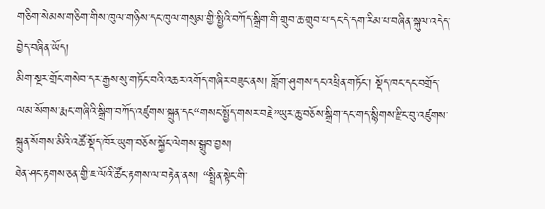གཅིག་སེམས་གཅིག་གིས་ཁུལ་གཉིས་དང་ཁུལ་གསུམ་གྱི་སྤྱིའི་བཀོད་སྒྲིག་གི་གྲུབ་ཆ་གྲུབ་པ་དང་དེ་དག་རིམ་པ་བཞིན་སྐུལ་འདེད་བྱེད་བཞིན་ཡོད།
མིག་སྔར་གྲོང་གསེབ་དར་རྒྱས་སུ་གཏོང་བའི་འཆར་འགོད་གཞིར་བཟུང་ནས། གློག་ཤུགས་དང་འཕྲིན་གཏོང་། སྡོད་ཁང་དང་བགྲོད་ལམ་སོགས་རྨང་གཞིའི་སྒྲིག་བཀོད་འཛུགས་སྐྲུན་དང“གསང་སྤྱོད་གསར་བརྗེ”ཡུར་ཆུ་བཅོས་སྒྲིག་དང་གད་སྙིགས་རྫིང་བུ་འཛུགས་སྐྲུན་སོགས་མིའི་འཚོ་སྡོད་ཁོར་ཡུག་བཅོས་སྐྱོང་ལེགས་སྒྲུབ་བྱས།
ཐེན་ཤང་རྟགས་ཅན་གྱི་ཇ་ལོའི་ཚོང་རྟགས་ལ་བརྟེན་ནས། “སྤྲིན་སྟེང་གི་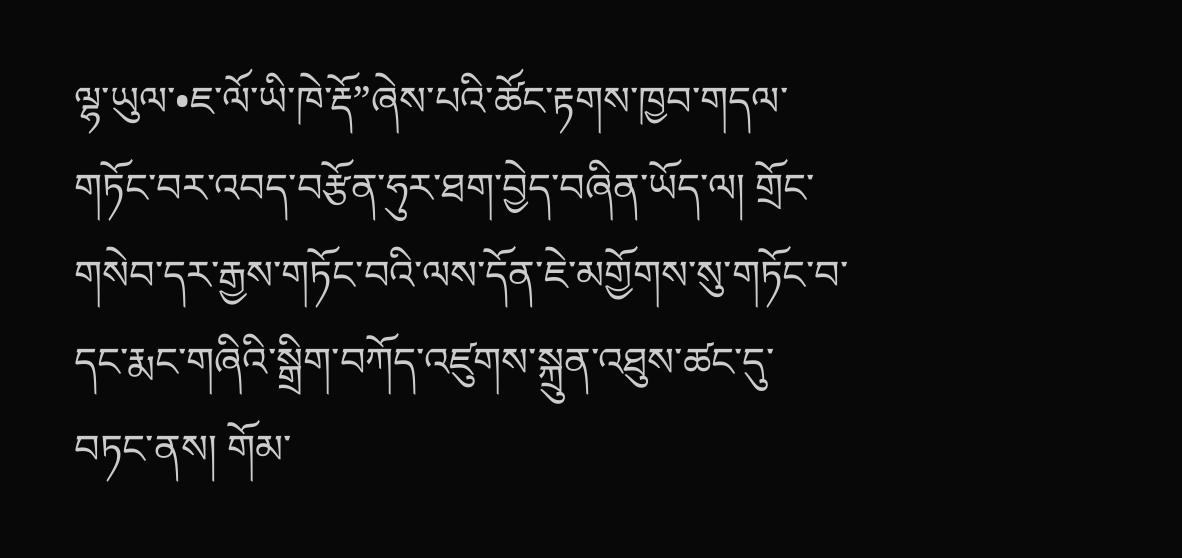ལྷ་ཡུལ་•ཇ་ལོ་ཡི་ཁེ་རྡོ”ཞེས་པའི་ཚོང་རྟགས་ཁྱབ་གདལ་གཏོང་བར་འབད་བརྩོན་ཧུར་ཐག་བྱེད་བཞིན་ཡོད་ལ། གྲོང་གསེབ་དར་རྒྱས་གཏོང་བའི་ལས་དོན་ཇེ་མགྱོགས་སུ་གཏོང་བ་དང་རྨང་གཞིའི་སྒྲིག་བཀོད་འཛུགས་སྐྲུན་འཐུས་ཚང་དུ་བཏང་ནས། གོམ་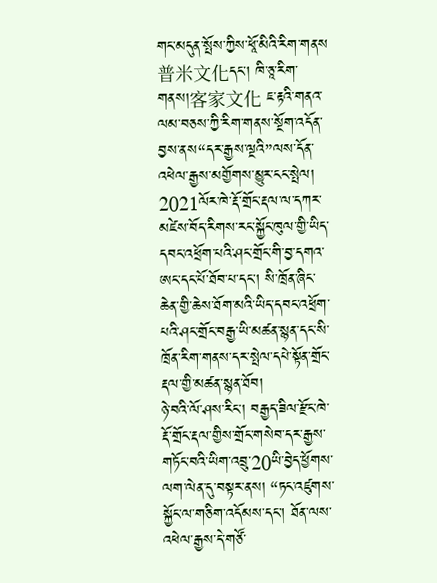གང་མདུན་སྤོས་ཀྱིས་ཕཱོ་མིའི་རིག་གནས普米文化དང་། ཁི་ཅཱ་རིག་གནས།客家文化 ཇ་རྟའི་གནའ་ལམ་བཅས་ཀྱི་རིག་གནས་སྔོག་འདོན་བྱས་ནས“དར་རྒྱས་ལྔའི”ལས་དོན་འཕེལ་རྒྱས་མགྱོགས་མྱུར་ངང་སྤེལ།
2021ལོར་ཁེ་རྡོ་གྲོང་རྡལ་ལ་དཀར་མཛེས་བོད་རིགས་རང་སྐྱོང་ཁུལ་གྱི་ཡིད་དབང་འཕྲོག་པའི་ཤང་གྲོང་གི་བྱ་དགའ་ཨང་དང་པོ་ཐོབ་པ་དང་། སི་ཁྲོན་ཞིང་ཆེན་གྱི་ཆེས་ཐོག་མའི་ཡིད་དབང་འཕྲོག་པའི་ཤང་གྲོང་བརྒྱ་ཡི་མཚན་སྙན་དང་སི་ཁྲོན་རིག་གནས་དར་སྤེལ་དཔེ་སྟོན་གྲོང་རྡལ་གྱི་མཚན་སྙན་ཐོབ།
ཉེ་བའི་ལོ་ཤས་རིང་། བརྒྱད་ཟིལ་རྫོང་ཁེ་རྡོ་གྲོང་རྡལ་གྱིས་གྲོང་གསེབ་དར་རྒྱས་གཏོང་བའི་ཡིག་འབྲུ་20ཡི་བྱེད་ཕྱོགས་ལག་ལེན་དུ་བསྟར་ནས། “ཏང་འཛུགས་སྐྱོང་ལ་གཅིག་འདོམས་དང་། ཐོན་ལས་འཕེལ་རྒྱས་དེ་གཙོ་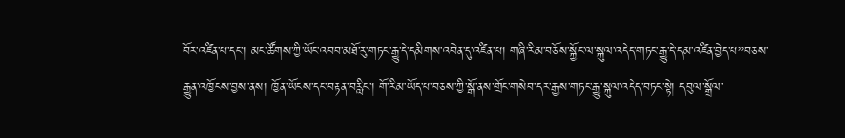བོར་འཛིན་པ་དང་། མང་ཚོགས་ཀྱི་ཡོང་འབབ་མཐོ་རུ་གཏང་རྒྱུ་དེ་དམིགས་འབེན་དུ་འཛིན་པ། གཞི་རིམ་བཅོས་སྐྱོང་ལ་སྐུལ་འདེད་གཏང་རྒྱུ་དེ་དམ་འཛིན་བྱེད་པ”བཅས་རྒྱུན་འཁྱོངས་བྱས་ནས། ཁྱོན་ཡོངས་དང་བརྟན་བརླིང་། གོ་རིམ་ཡོད་པ་བཅས་ཀྱི་སྒོ་ནས་གྲོང་གསེབ་དར་རྒྱས་གཏང་རྒྱུ་སྐུལ་འདེད་བཏང་སྟེ། དབུལ་སྒྲོལ་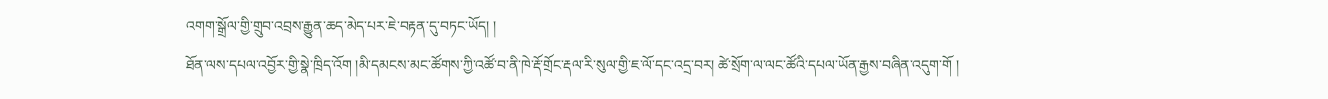འགག་སྒྲོལ་གྱི་གྲུབ་འབྲས་རྒྱུན་ཆད་མེད་པར་ཇེ་བརྟན་དུ་བཏང་ཡོད། །
ཐོན་ལས་དཔལ་འབྱོར་གྱི་སྣེ་ཁྲིད་འོག །མི་དམངས་མང་ཚོགས་ཀྱི་འཚོ་བ་ནི་ཁེ་རྡོ་གྲོང་རྡལ་རི་སུལ་གྱི་ཇ་ལོ་དང་འདྲ་བར། ཚེ་སྲོག་ལ་ལང་ཚོའི་དཔལ་ཡོན་རྒྱས་བཞིན་འདུག་གོ །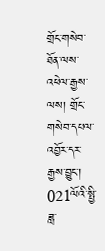གྲོང་གསེབ་ཐོན་ལས་འཕེལ་རྒྱས་ལས། གྲོང་གསེབ་དཔལ་འབྱོར་དར་རྒྱས་བྱུང་།
021ལོའི་སྤྱི་ཟླ་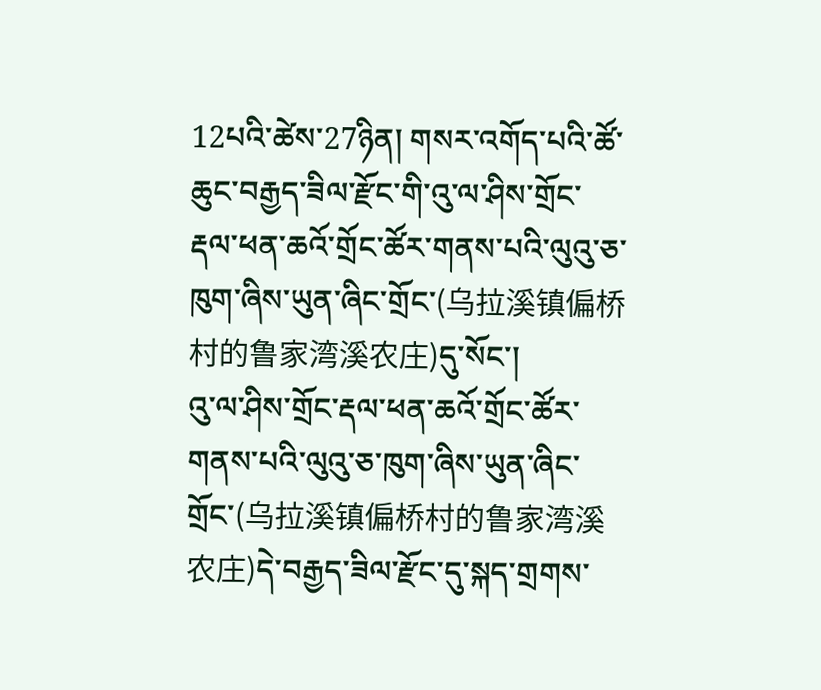12པའི་ཚེས་27ཉིན། གསར་འགོད་པའི་ཚོ་ཆུང་བརྒྱད་ཟིལ་རྫོང་གི་འུ་ལ་ཤིས་གྲོང་རྡལ་ཕན་ཆའོ་གྲོང་ཚོར་གནས་པའི་ལུའུ་ཅ་ཁུག་ཞིས་ཡུན་ཞིང་གྲོང་(乌拉溪镇偏桥村的鲁家湾溪农庄)དུ་སོང་།
འུ་ལ་ཤིས་གྲོང་རྡལ་ཕན་ཆའོ་གྲོང་ཚོར་གནས་པའི་ལུའུ་ཅ་ཁུག་ཞིས་ཡུན་ཞིང་གྲོང་(乌拉溪镇偏桥村的鲁家湾溪农庄)དེ་བརྒྱད་ཟིལ་རྫོང་དུ་སྐད་གྲགས་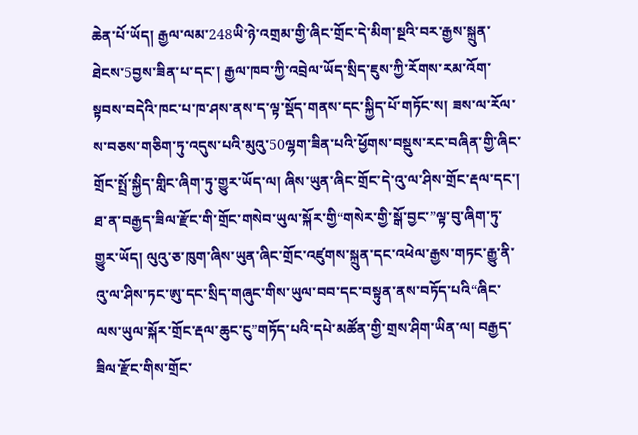ཆེན་པོ་ཡོད། རྒྱལ་ལམ་248ཡི་ཉེ་འགྲམ་གྱི་ཞིང་གྲོང་དེ་མིག་སྔའི་བར་རྒྱས་སྐྲུན་ཐེངས་5བྱས་ཟིན་པ་དང་། རྒྱལ་ཁབ་ཀྱི་འབྲེལ་ཡོད་སྲིད་ཇུས་ཀྱི་རོགས་རམ་འོག་སྟབས་བདེའི་ཁང་པ་ཁ་ཤས་ནས་ད་ལྟ་སྡོད་གནས་དང་སྐྱིད་པོ་གཏོང་ས། ཟས་ལ་རོལ་ས་བཅས་གཅིག་ཏུ་འདུས་པའི་མུའུ་50ལྷག་ཟིན་པའི་ཕྱོགས་བསྡུས་རང་བཞིན་གྱི་ཞིང་གྲོང་སྤྲོ་སྐྱིད་གླིང་ཞིག་ཏུ་གྱུར་ཡོད་ལ། ཞིས་ཡུན་ཞིང་གྲོང་དེ་འུ་ལ་ཤིས་གྲོང་རྡལ་དང་། ཐ་ན་བརྒྱད་ཟིལ་རྫོང་གི་གྲོང་གསེབ་ཡུལ་སྐོར་གྱི“གསེར་གྱི་སྒོ་བྱང་”ལྟ་བུ་ཞིག་ཏུ་གྱུར་ཡོད། ལུའུ་ཅ་ཁུག་ཞིས་ཡུན་ཞིང་གྲོང་འཛུགས་སྐྲུན་དང་འཕེལ་རྒྱས་གཏང་རྒྱུ་ནི་འུ་ལ་ཤིས་ཏང་ཨུ་དང་སྲིད་གཞུང་གིས་ཡུལ་བབ་དང་བསྟུན་ནས་བཏོད་པའི“ཞིང་ལས་ཡུལ་སྐོར་གྲོང་རྡལ་ཆུང་ངུ”གཏོད་པའི་དཔེ་མཚོན་གྱི་གྲས་ཤིག་ཡིན་ལ། བརྒྱད་ཟིལ་རྫོང་གིས་གྲོང་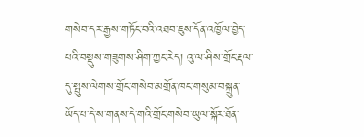གསེབ་དར་རྒྱས་གཏོང་བའི་འཐབ་ཇུས་དོན་འཁྱོལ་བྱེད་པའི་བསྡུས་གཟུགས་ཤིག་ཀྱང་རེད། འུ་ལ་ཤིས་གྲོང་རྡལ་དུ་སྤུས་ལེགས་གྲོང་གསེབ་མགྲོན་ཁང་གསུམ་བསྐྲུན་ཡོད་པ་དེ་ས་གནས་དེ་གའི་གྲོང་གསེབ་ཡུལ་སྐོར་ཐོན་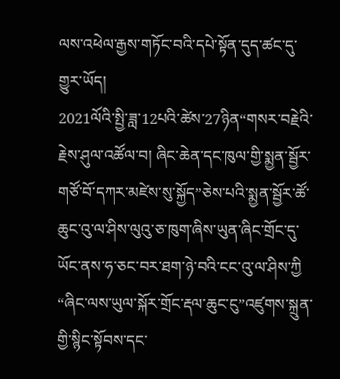ལས་འཕེལ་རྒྱས་གཏོང་བའི་དཔེ་སྟོན་དུད་ཚང་དུ་གྱུར་ཡོད།
2021ལོའི་སྤྱི་ཟླ་12པའི་ཚེས་27ཉིན“གསར་བརྗེའི་རྗེས་ཤུལ་འཚོལ་བ། ཞིང་ཆེན་དང་ཁུལ་གྱི་སྨྱན་སྦྱོར་གཙོ་བོ་དཀར་མཛེས་སུ་སྐྱོད”ཅེས་པའི་སྨྱན་སྦྱོར་ཚོ་ཆུང་འུ་ལ་ཤིས་ལུའུ་ཅ་ཁུག་ཞིས་ཡུན་ཞིང་གྲོང་དུ་ཡོང་ནས་ཧ་ཅང་བར་ཐག་ཉེ་བའི་ངང་འུ་ལ་ཤིས་ཀྱི “ཞིང་ལས་ཡུལ་སྐོར་གྲོང་རྡལ་ཆུང་ངུ”འཛུགས་སྐྲུན་གྱི་སྙིང་སྟོབས་དང་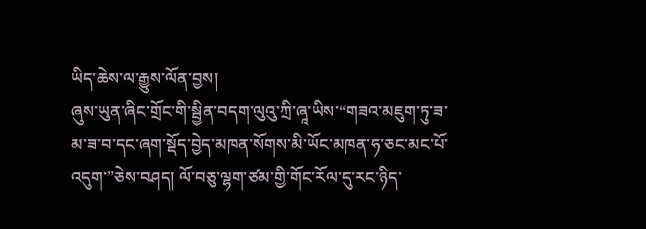ཡིད་ཆེས་ལ་རྒྱུས་ལོན་བྱས།
ཞུས་ཡུན་ཞིང་གྲོང་གི་སྦྱིན་བདག་ལུའུ་ཀྲི་ཞཱ་ཡིས་“གཟའ་མཇུག་ཏུ་ཟ་མ་ཟ་བ་དང་ཞག་སྡོད་བྱེད་མཁན་སོགས་མི་ཡོང་མཁན་ཧ་ཅང་མང་པོ་འདུག་”ཅེས་བཤད། ལོ་བཅུ་ལྷག་ཙམ་གྱི་གོང་རོལ་དུ་རང་ཉིད་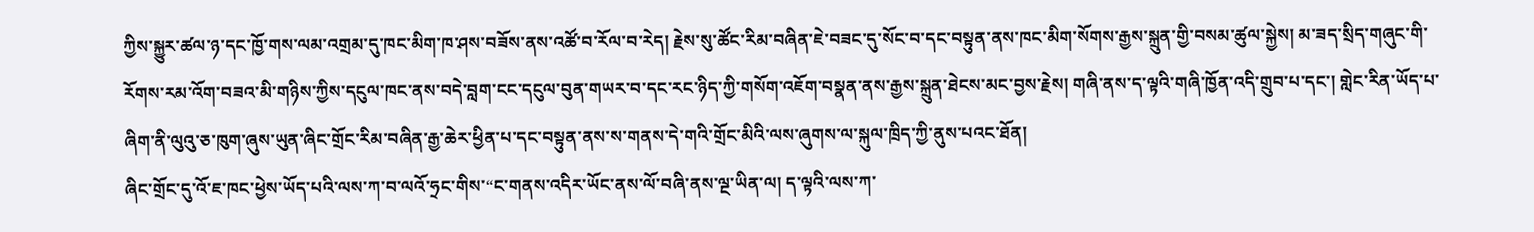ཀྱིས་སྐྱུར་ཚལ་ཉ་དང་ཁྱོ་གས་ལམ་འགྲམ་དུ་ཁང་མིག་ཁ་ཤས་བཟོས་ནས་འཚོ་བ་རོལ་བ་རེད། རྗེས་སུ་ཚོང་རིམ་བཞིན་ཇེ་བཟང་དུ་སོང་བ་དང་བསྟུན་ནས་ཁང་མིག་སོགས་རྒྱས་སྐྲུན་གྱི་བསམ་ཚུལ་སྐྱེས། མ་ཟད་སྲིད་གཞུང་གི་རོགས་རམ་འོག་བཟའ་མི་གཉིས་ཀྱིས་དངུལ་ཁང་ནས་བདེ་བླག་ངང་དངུལ་བུན་གཡར་བ་དང་རང་ཉིད་ཀྱི་གསོག་འཇོག་བསྣན་ནས་རྒྱས་སྐྲུན་ཐེངས་མང་བྱས་རྗེས། གཞི་ནས་ད་ལྟའི་གཞི་ཁྱོན་འདི་གྲུབ་པ་དང་། གླེང་རིན་ཡོད་པ་ཞིག་ནི་ལུའུ་ཅ་ཁུག་ཞུས་ཡུན་ཞིང་གྲོང་རིམ་བཞིན་རྒྱ་ཆེར་ཕྱིན་པ་དང་བསྟུན་ནས་ས་གནས་དེ་གའི་གྲོང་མིའི་ལས་ཞུགས་ལ་སྐུལ་ཁྲིད་ཀྱི་ནུས་པའང་ཐོན།
ཞིང་གྲོང་དུ་འོ་ཇ་ཁང་ཕྱེས་ཡོད་པའི་ལས་ཀ་བ་ལའོ་ཧྲང་གིས་“ང་གནས་འདིར་ཡོང་ནས་ལོ་བཞི་ནས་ལྔ་ཡིན་ལ། ད་ལྟའི་ལས་ཀ་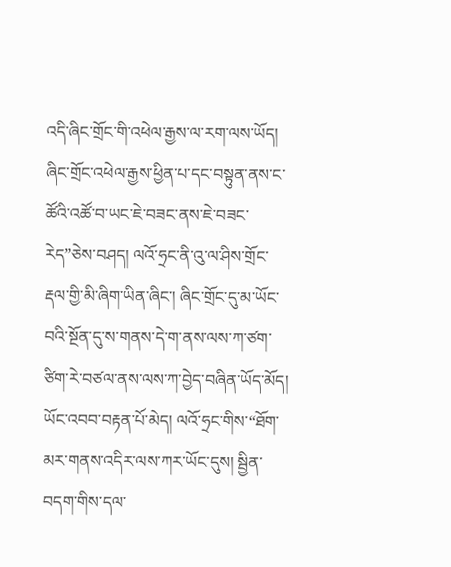འདི་ཞིང་གྲོང་གི་འཕེལ་རྒྱས་ལ་རག་ལས་ཡོད། ཞིང་གྲོང་འཕེལ་རྒྱས་ཕྱིན་པ་དང་བསྟུན་ནས་ང་ཚོའི་འཚོ་བ་ཡང་ཇེ་བཟང་ནས་ཇེ་བཟང་རེད”ཅེས་བཤད། ལའོ་ཧྲང་ནི་འུ་ལ་ཤིས་གྲོང་རྡལ་གྱི་མི་ཞིག་ཡིན་ཞིང་། ཞིང་གྲོང་དུ་མ་ཡོང་བའི་སྔོན་དུ་ས་གནས་དེ་ག་ནས་ལས་ཀ་ཙག་ཙིག་རེ་བཙལ་ནས་ལས་ཀ་བྱེད་བཞིན་ཡོད་མོད། ཡོང་འབབ་བརྟན་པོ་མེད། ལའོ་ཧྲང་གིས་“ཐོག་མར་གནས་འདིར་ལས་ཀར་ཡོང་དུས། སྦྱིན་བདག་གིས་དལ་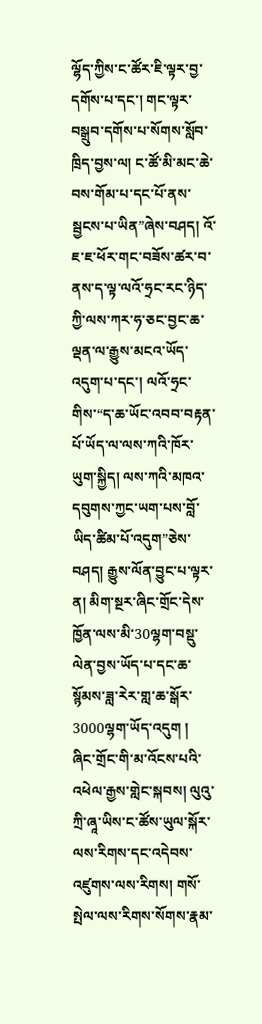ལྷོད་ཀྱིས་ང་ཚོར་ཇི་ལྟར་བྱ་དགོས་པ་དང་། གང་ལྟར་བསྒྲུབ་དགོས་པ་སོགས་སློབ་ཁྲིད་བྱས་ལ། ང་ཚོ་མི་མང་ཆེ་བས་གོམ་པ་དང་པོ་ནས་སྦྱངས་པ་ཡིན”ཞེས་བཤད། འོ་ཇ་ཇ་ཕོར་གང་བཟོས་ཚར་བ་ནས་ད་ལྟ་ལའོ་ཧྲང་རང་ཉིད་ཀྱི་ལས་ཀར་ཧ་ཅང་བྱང་ཆ་ལྡན་ལ་རྒྱུས་མངའ་ཡོད་འདུག་པ་དང་། ལའོ་ཧྲང་གིས་“ད་ཆ་ཡོང་འབབ་བརྟན་པོ་ཡོད་ལ་ལས་ཀའི་ཁོར་ཡུག་སྐྱིད། ལས་ཀའི་མཁའ་དབུགས་ཀྱང་ཡག་པས་བློ་ཡིད་ཚིམ་པོ་འདུག”ཅེས་བཤད། རྒྱུས་ལོན་བྱུང་པ་ལྟར་ན། མིག་སྔར་ཞིང་གྲོང་དེས་ཁྱོན་ལས་མི་30ལྷག་བསྡུ་ལེན་བྱས་ཡོད་པ་དང་ཆ་སྙོམས་ཟླ་རེར་གླ་ཆ་སྒོར་3000ལྷག་ཡོད་འདུག །
ཞིང་གྲོང་གི་མ་འོངས་པའི་འཕེལ་རྒྱས་གླེང་སྐབས། ལུའུ་ཀྲི་ཞཱ་ཡིས་ང་ཚོས་ཡུལ་སྐོར་ལས་རིགས་དང་འདེབས་འཛུགས་ལས་རིགས། གསོ་སྤེལ་ལས་རིགས་སོགས་རྣམ་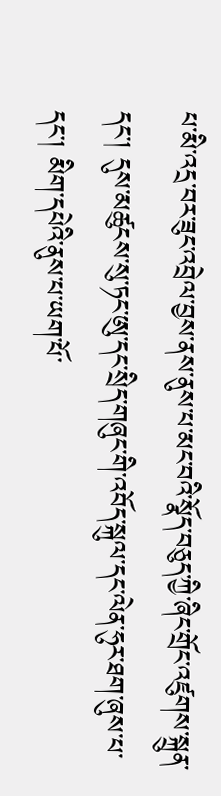པ་མི་འདྲ་བར་ཟུང་འབྲེལ་བྱས་ནས་ནུས་པ་མང་བའི་སྣོད་བཅུད་ཀྱི་ཞིང་གྲོང་འཛུགས་སྐྲུན་དང་། དུས་མཚུངས་སུ་ཏང་ཨུ་དང་སྲིད་གཞུང་གི་འབོད་སྐུལ་དང་ལེན་ཧུར་ཐག་ཞུས་པ་དང་། མིག་དཔེའི་ནུས་པ་ཡག་པོ་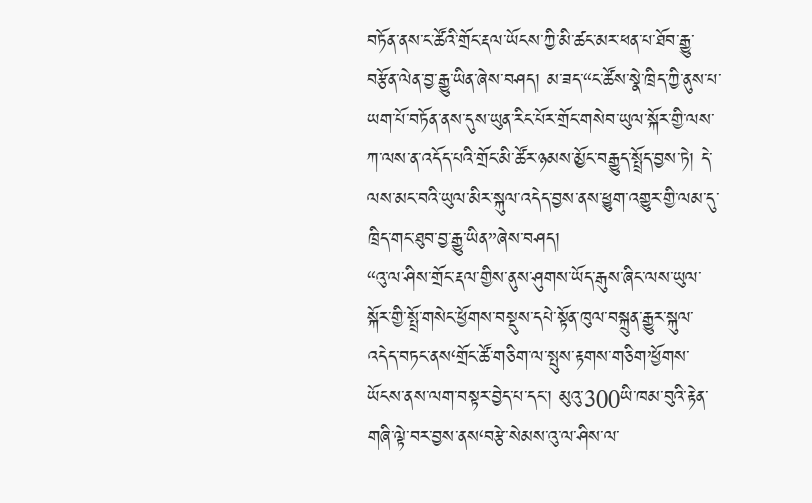བཏོན་ནས་ང་ཚོའི་གྲོང་རྡལ་ཡོངས་ཀྱི་མི་ཚང་མར་ཕན་པ་ཐོབ་རྒྱུ་བརྩོན་ལེན་བྱ་རྒྱུ་ཡིན་ཞེས་བཤད། མ་ཟད་“ང་ཚོས་སྣེ་ཁྲིད་ཀྱི་ནུས་པ་ཡག་པོ་བཏོན་ནས་དུས་ཡུན་རིང་པོར་གྲོང་གསེབ་ཡུལ་སྐོར་གྱི་ལས་ཀ་ལས་ན་འདོད་པའི་གྲོང་མི་ཚོར་ཉམས་མྱོང་བརྒྱུད་སྤྲོད་བྱས་ཏེ། དེ་ལས་མང་བའི་ཡུལ་མིར་སྐུལ་འདེད་བྱས་ནས་ཕྱུག་འགྱུར་གྱི་ལམ་དུ་ཁྲིད་གང་ཐུབ་བྱ་རྒྱུ་ཡིན”ཞེས་བཤད།
“འུ་ལ་ཤིས་གྲོང་རྡལ་གྱིས་ནུས་ཤུགས་ཡོད་རྒུས་ཞིང་ལས་ཡུལ་སྐོར་གྱི་སྤྲོ་གསེང་ཕྱོགས་བསྡུས་དཔེ་སྟོན་ཁུལ་བསྐྲུན་རྒྱུར་སྐུལ་འདེད་བཏང་ནས‘གྲོང་ཚོ་གཅིག་ལ་སྤུས་རྟགས་གཅིག’ཕྱོགས་ཡོངས་ནས་ལག་བསྟར་བྱེད་པ་དང་། མུའུ་300ཡི་ཁམ་བུའི་རྟེན་གཞི་ལྟེ་བར་བྱས་ནས‘བརྩེ་སེམས་འུ་ལ་ཤིས་ལ་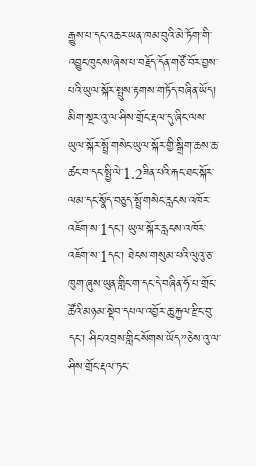རྒྱུས་པ་དང་འཆར་ཡན་ཁམ་བུའི་མེ་ཏོག་གི་འབྱུང་ཁུངས’ཞེས་པ་བརྗོད་དོན་གཙོ་བོར་བྱས་པའི་ཡུལ་སྐོར་སྤུས་རྟགས་གཏོད་བཞིན་ཡོད། མིག་སྔར་འུ་ལ་ཤིས་གྲོང་རྡལ་དུ་ཞིང་ལས་ཡུལ་སྐོར་སྤྲོ་གསེང་ཡུལ་སྐོར་གྱི་སྒྲིག་ཆས་ཆ་ཚང་བ་དང་སྤྱི་ལེ་1.2ཟིན་པའི་རྐང་ཐང་སྐོར་ལམ་དང་སྣོད་བཅུད་སྤྲོ་གསེང་རླངས་འཁོར་འཇོག་ས་1དང་། ཡུལ་སྐོར་རླངས་འཁོར་འཇོག་ས་1དང་། ཐེངས་གསུམ་པའི་ལུའུ་ཅ་ཁུག་ཞུས་ཡུན་གླིང་ག་དང་དེ་བཞིན་ཧོ་པ་གྲོང་ཚོའི་མཉམ་སྡེབ་དཔལ་འབྱོར་ཆུ་རྐྱལ་རྫིང་བུ་དང་། ཤིང་འབྲས་གླིང་སོགས་ཡོད”ཅེས་འུ་ལ་ཤིས་གྲོང་རྡལ་ཏང་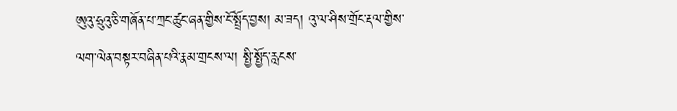ཨུའུ་ཧྲུའུ་ཅི་གཞོན་པ་ཀྲང་ཚུང་ཞན་གྱིས་ངོ་སྤྲོད་བྱས། མ་ཟད། འུ་ལ་ཤིས་གྲོང་རྡལ་གྱིས་ལག་ལེན་བསྟར་བཞིན་པའི་རྣམ་གྲངས་ལ། སྤྱི་སྤྱོད་རླངས་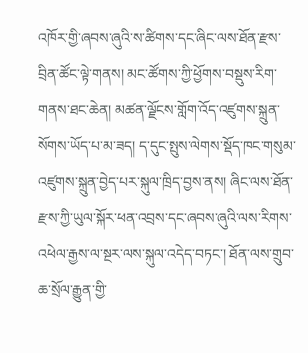འཁོར་གྱི་ཞབས་ཞུའི་ས་ཚིགས་དང་ཞིང་ལས་ཐོན་རྫས་བྲིན་ཚོང་ལྟེ་གནས། མང་ཚོགས་ཀྱི་ཕྱོགས་བསྡུས་རིག་གནས་ཐང་ཆེན། མཚན་ལྗོངས་གློག་འོད་འཛུགས་སྐྲུན་སོགས་ཡོད་པ་མ་ཟད། ད་དུང་སྤུས་ལེགས་སྡོད་ཁང་གསུམ་འཛུགས་སྐྲུན་བྱེད་པར་སྐུལ་ཁྲིད་བྱས་ནས། ཞིང་ལས་ཐོན་རྫས་ཀྱི་ཡུལ་སྐོར་ཕན་འབྲས་དང་ཞབས་ཞུའི་ལས་རིགས་འཕེལ་རྒྱས་ལ་སྔར་ལས་སྐུལ་འདེད་བཏང་། ཐོན་ལས་གྲུབ་ཆ་སྲོལ་རྒྱུན་གྱི་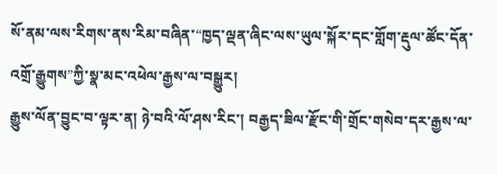སོ་ནམ་ལས་རིགས་ནས་རིམ་བཞིན་“ཁྱད་ལྡན་ཞིང་ལས་ཡུལ་སྐོར་དང་གློག་རྡུལ་ཚོང་དོན་འགྲོ་རྒྱུགས”ཀྱི་སྣ་མང་འཕེལ་རྒྱས་ལ་བསྒྱུར།
རྒྱུས་ལོན་བྱུང་བ་ལྟར་ན། ཉེ་བའི་ལོ་ཤས་རིང་། བརྒྱད་ཟིལ་རྫོང་གི་གྲོང་གསེབ་དར་རྒྱས་ལ་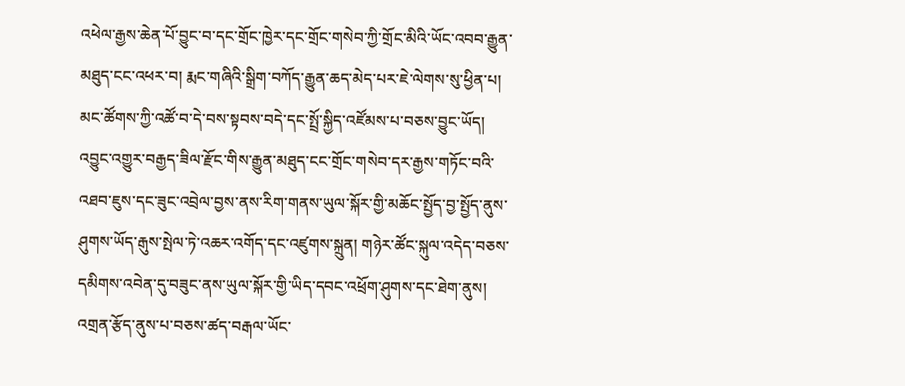འཕེལ་རྒྱས་ཆེན་པོ་བྱུང་བ་དང་གྲོང་ཁྱེར་དང་གྲོང་གསེབ་ཀྱི་གྲོང་མིའི་ཡོང་འབབ་རྒྱུན་མཐུད་ངང་འཕར་བ། རྨང་གཞིའི་སྒྲིག་བཀོད་རྒྱུན་ཆད་མེད་པར་ཇེ་ལེགས་སུ་ཕྱིན་པ། མང་ཚོགས་ཀྱི་འཚོ་བ་དེ་བས་སྟབས་བདེ་དང་སྤྲོ་སྐྱིད་འཛོམས་པ་བཅས་བྱུང་ཡོད། འབྱུང་འགྱུར་བརྒྱད་ཟིལ་རྫོང་གིས་རྒྱུན་མཐུད་ངང་གྲོང་གསེབ་དར་རྒྱས་གཏོང་བའི་འཐབ་ཇུས་དང་ཟུང་འབྲེལ་བྱས་ནས་རིག་གནས་ཡུལ་སྐོར་གྱི་མཆོང་སྤྱོད་བྱ་སྤྱོད་ནུས་ཤུགས་ཡོད་རྒུས་སྤེལ་ཏེ་འཆར་འགོད་དང་འཛུགས་སྐྲུན། གཉེར་ཚོང་སྐུལ་འདེད་བཅས་དམིགས་འབེན་དུ་བཟུང་ནས་ཡུལ་སྐོར་གྱི་ཡིད་དབང་འཕྲོག་ཤུགས་དང་ཐེག་ནུས། འགྲན་རྩོད་ནུས་པ་བཅས་ཚད་བརྒལ་ཡོང་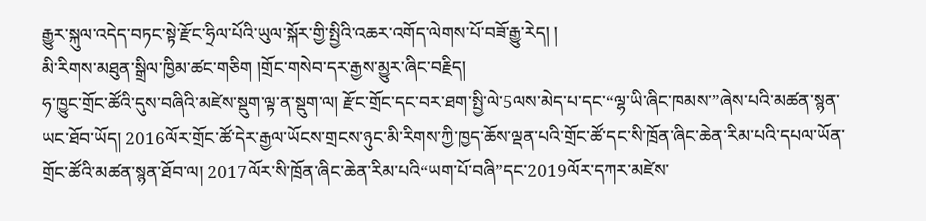རྒྱུར་སྐུལ་འདེད་བཏང་སྟེ་རྫོང་ཧྲིལ་པོའི་ཡུལ་སྐོར་གྱི་སྤྱིའི་འཆར་འགོད་ལེགས་པོ་བཟོ་རྒྱུ་རེད། །
མི་རིགས་མཐུན་སྒྲིལ་ཁྱིམ་ཚང་གཅིག །གྲོང་གསེབ་དར་རྒྱས་མྱུར་ཞིང་བརྗིད།
ཧ་ཁྱུང་གྲོང་ཚོའི་དུས་བཞིའི་མཛེས་སྡུག་ལྟ་ན་སྡུག་ལ། རྫོང་གྲོང་དང་བར་ཐག་སྤྱི་ལེ་5ལས་མེད་པ་དང་“ལྷ་ཡི་ཞིང་ཁམས་”ཞེས་པའི་མཚན་སྙན་ཡང་ཐོབ་ཡོད། 2016ལོར་གྲོང་ཚོ་དེར་རྒྱལ་ཡོངས་གྲངས་ཉུང་མི་རིགས་ཀྱི་ཁྱད་ཆོས་ལྡན་པའི་གྲོང་ཚོ་དང་སི་ཁྲོན་ཞིང་ཆེན་རིམ་པའི་དཔལ་ཡོན་གྲོང་ཚོའི་མཚན་སྙན་ཐོབ་ལ། 2017ལོར་སི་ཁྲོན་ཞིང་ཆེན་རིམ་པའི“ཡག་པོ་བཞི”དང་2019ལོར་དཀར་མཛེས་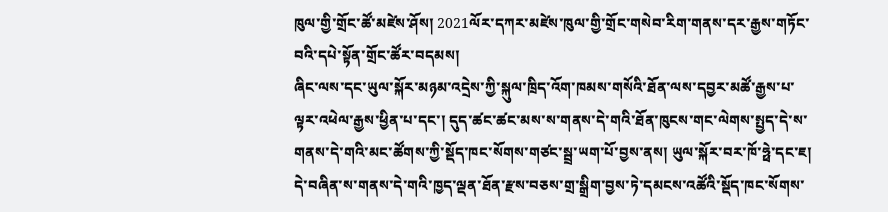ཁུལ་གྱི་གྲོང་ཚོ་མཛེས་ཤོས། 2021ལོར་དཀར་མཛེས་ཁུལ་གྱི་གྲོང་གསེབ་རིག་གནས་དར་རྒྱས་གཏོང་བའི་དཔེ་སྟོན་གྲོང་ཚོར་བདམས།
ཞིང་ལས་དང་ཡུལ་སྐོར་མཉམ་འདྲེས་ཀྱི་སྐུལ་ཁྲིད་འོག་ཁམས་གསོའི་ཐོན་ལས་དབྱར་མཚོ་རྒྱས་པ་ལྟར་འཕེལ་རྒྱས་ཕྱིན་པ་དང་། དུད་ཚང་ཚང་མས་ས་གནས་དེ་གའི་ཐོན་ཁུངས་གང་ལེགས་སྤྱད་དེ་ས་གནས་དེ་གའི་མང་ཚོགས་ཀྱི་སྡོད་ཁང་སོགས་གཙང་སྦྲ་ཡག་པོ་བྱས་ནས། ཡུལ་སྐོར་བར་ཁོ་ཧྥེ་དང་ཇ། དེ་བཞིན་ས་གནས་དེ་གའི་ཁྱད་ལྡན་ཐོན་རྫས་བཅས་གྲ་སྒྲིག་བྱས་ཏེ་དམངས་འཚོའི་སྡོད་ཁང་སོགས་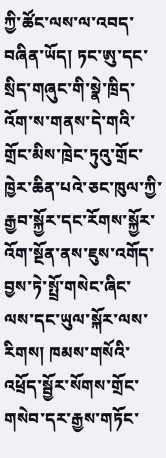ཀྱི་ཚོང་ལས་ལ་འབད་བཞིན་ཡོད། ཏང་ཨུ་དང་སྲིད་གཞུང་གི་སྣེ་ཁྲིད་འོག་ས་གནས་དེ་གའི་གྲོང་མིས་ཁྲེང་ཏུའུ་གྲོང་ཁྱེར་ཆིན་པའེ་ཅང་ཁུལ་ཀྱི་རྒྱབ་སྐྱོར་དང་རོགས་སྐྱོར་འོག་སྔོན་ནས་ཇུས་འགོད་བྱས་ཏེ་སྤྲོ་གསེང་ཞིང་ལས་དང་ཡུལ་སྐོར་ལས་རིགས། ཁམས་གསོའི་འཕྲོད་སྦྱོར་སོགས་གྲོང་གསེབ་དར་རྒྱས་གཏོང་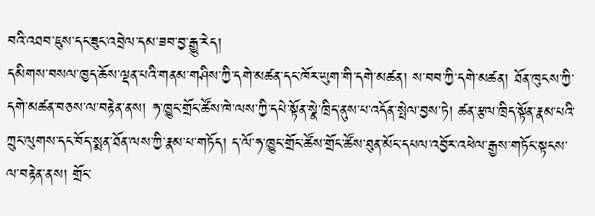བའི་འཐབ་ཇུས་དང་ཟུང་འབྲེལ་དམ་ཟབ་བྱ་རྒྱུ་རེད།
དམིགས་བསལ་ཁྱད་ཆོས་ལྡན་པའི་གནམ་གཤིས་ཀྱི་དགེ་མཚན་དང་ཁོར་ཡུག་གི་དགེ་མཚན། ས་བབ་ཀྱི་དགེ་མཚན། ཐོན་ཁུངས་ཀྱི་དགེ་མཚན་བཅས་ལ་བརྟེན་ནས། ཧ་ཁྱུང་གྲོང་ཚོས་ཁེ་ལས་ཀྱི་དཔེ་སྟོན་སྣེ་ཁྲིད་ནུས་པ་འདོན་སྤེལ་བྱས་ཏེ། ཚན་རྩལ་ཁྲིད་སྟོན་རྣམ་པའི་ཀྲུང་ལུགས་དང་བོད་སྨན་ཐོན་ལས་ཀྱི་རྣམ་པ་གཏོད། ད་ལོ་ཧ་ཁྱུང་གྲོང་ཚོས་གྲོང་ཚོས་ཐུན་མོང་དཔལ་འབྱོར་འཕེལ་རྒྱས་གཏོང་སྟངས་ལ་བརྟེན་ནས། གྲོང་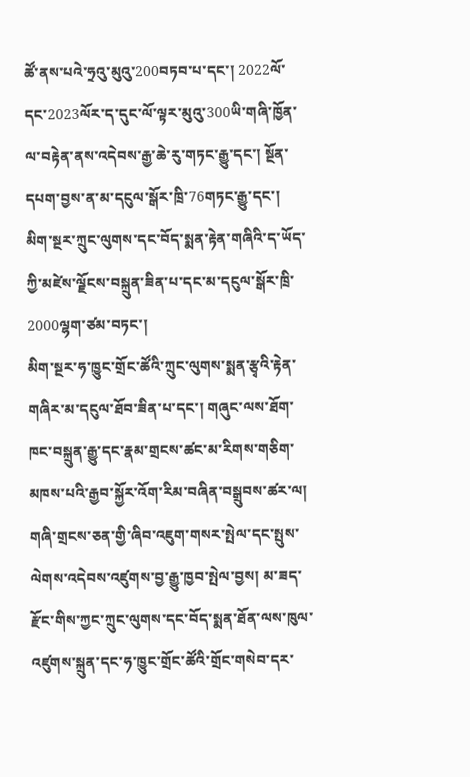ཚོ་ནས་པའེ་ཧྲའུ་མུའུ་200བཏབ་པ་དང་། 2022ལོ་དང་2023ལོར་ད་དུང་ལོ་ལྟར་མུའུ་300ཡི་གཞི་ཁྱོན་ལ་བརྟེན་ནས་འདེབས་རྒྱ་ཆེ་རུ་གཏང་རྒྱུ་དང་། སྔོན་དཔག་བྱས་ན་མ་དངུལ་སྒོར་ཁྲི་76གཏང་རྒྱུ་དང་། མིག་སྔར་ཀྲུང་ལུགས་དང་བོད་སྨན་རྟེན་གཞིའི་ད་ཡོད་ཀྱི་མཛེས་ལྗོངས་བསྐྲུན་ཟིན་པ་དང་མ་དངུལ་སྒོར་ཁྲི་2000ལྷག་ཙམ་བཏང་།
མིག་སྔར་ཧ་ཁྱུང་གྲོང་ཚོའི་ཀྲུང་ལུགས་སྨན་རྩྭའི་རྟེན་གཞིར་མ་དངུལ་ཐོབ་ཟིན་པ་དང་། གཞུང་ལས་ཐོག་ཁང་བསྐྲུན་རྒྱུ་དང་རྣམ་གྲངས་ཚང་མ་རིགས་གཅིག་མཁས་པའི་རྒྱབ་སྐྱོར་འོག་རིམ་བཞིན་བསྒྲུབས་ཚར་ལ། གཞི་གྲངས་ཅན་གྱི་ཞིབ་འཇུག་གསར་སྤེལ་དང་སྤུས་ལེགས་འདེབས་འཛུགས་བྱ་རྒྱུ་ཁྱབ་སྤེལ་བྱས། མ་ཟད་རྫོང་གིས་ཀྱང་ཀྲུང་ལུགས་དང་བོད་སྨན་ཐོན་ལས་ཁུལ་འཛུགས་སྐྲུན་དང་ཧ་ཁྱུང་གྲོང་ཚོའི་གྲོང་གསེབ་དར་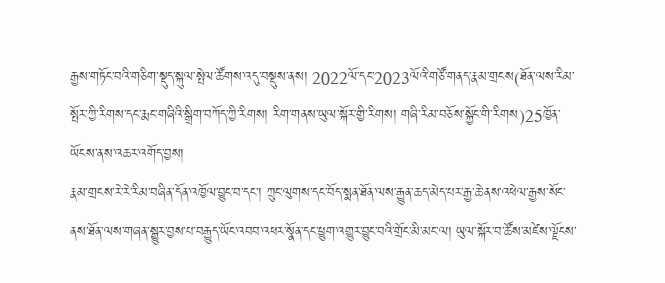རྒྱས་གཏོང་བའི་གཅིག་སྡུད་སྐུལ་སྤེལ་ཚོགས་འདུ་བསྡུས་ནས། 2022ལོ་དང་2023ལོའི་གཙོ་གནད་རྣམ་གྲངས(ཐོན་ལས་རིམ་སྤོར་ཀྱི་རིགས་དང་རྨང་གཞིའི་སྒྲིག་བཀོད་ཀྱི་རིགས། རིག་གནས་ཡུལ་སྐོར་གྱི་རིགས། གཞི་རིམ་བཅོས་སྐྱོང་གི་རིགས)25ཁྱོན་ཡོངས་ནས་འཆར་འགོད་བྱས།
རྣམ་གྲངས་རེ་རེ་རིམ་བཞིན་དོན་འཁྱོལ་བྱུང་བ་དང་། ཀྲུང་ལུགས་དང་བོད་སྨན་ཐོན་ལས་རྒྱུན་ཆད་མེད་པར་རྒྱ་ཆེ་ནས་འཕེལ་རྒྱས་སོང་ནས་ཐོན་ལས་གཞན་སྒྱུར་བྱས་པ་བརྒྱུད་ཡོང་འབབ་འཕར་སྣོན་དང་ཕྱུག་འགྱུར་བྱུང་བའི་གྲོང་མི་མང་ལ། ཡུལ་སྐོར་བ་ཚོས་མཛེས་ལྗོངས་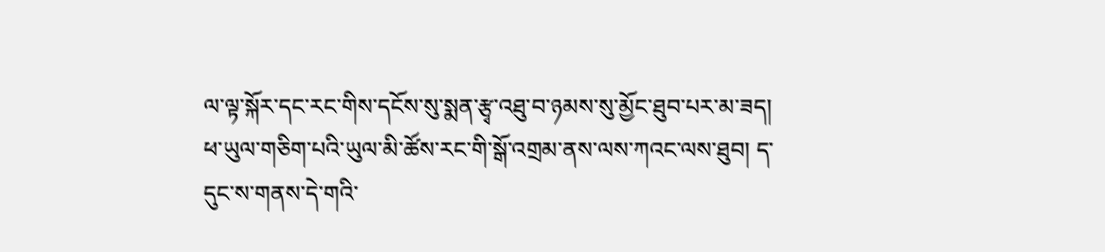ལ་ལྟ་སྐོར་དང་རང་གིས་དངོས་སུ་སྨན་རྩྭ་འཐུ་བ་ཉམས་སུ་མྱོང་ཐུབ་པར་མ་ཟད། ཕ་ཡུལ་གཅིག་པའི་ཡུལ་མི་ཚོས་རང་གི་སྒོ་འགྲམ་ནས་ལས་ཀའང་ལས་ཐུབ། ད་དུང་ས་གནས་དེ་གའི་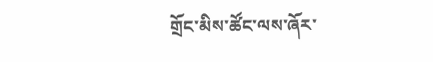གྲོང་མིས་ཚོང་ལས་ཞོར་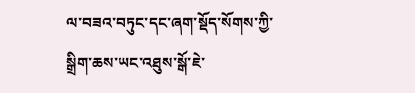ལ་བཟའ་བཏུང་དང་ཞག་སྡོད་སོགས་ཀྱི་སྒྲིག་ཆས་ཡང་འཐུས་སྒོ་ཇེ་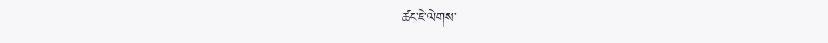ཚང་ཇེ་ལེགས་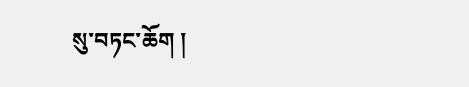སུ་བཏང་ཆོག །